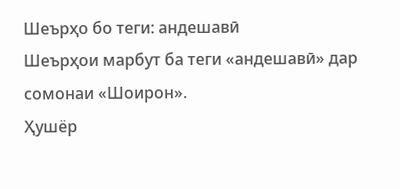Шеърҳо бо теги: андешавӣ
Шеърҳои марбут ба теги «андешавӣ» дар сомонаи «Шоирон».
Ҳушёр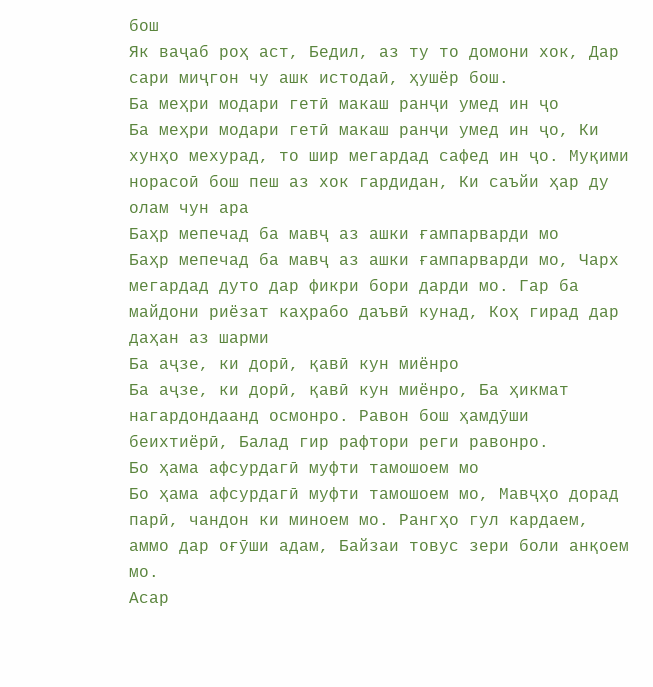бош
Як ваҷаб роҳ аст, Бедил, аз ту то домони хок, Дар сари миҷгон чу ашк истодаӣ, ҳушёр бош.
Ба меҳри модари гетӣ макаш ранҷи умед ин ҷо
Ба меҳри модари гетӣ макаш ранҷи умед ин ҷо, Ки хунҳо мехурад, то шир мегардад сафед ин ҷо. Муқими норасоӣ бош пеш аз хок гардидан, Ки саъйи ҳар ду олам чун ара
Баҳр мепечад ба мавҷ аз ашки ғампарварди мо
Баҳр мепечад ба мавҷ аз ашки ғампарварди мо, Чарх мегардад дуто дар фикри бори дарди мо. Гар ба майдони риёзат каҳрабо даъвӣ кунад, Коҳ гирад дар даҳан аз шарми
Ба аҷзе, ки дорӣ, қавӣ кун миёнро
Ба аҷзе, ки дорӣ, қавӣ кун миёнро, Ба ҳикмат нагардондаанд осмонро. Равон бош ҳамдӯши беихтиёрӣ, Балад гир рафтори реги равонро.
Бо ҳама афсурдагӣ муфти тамошоем мо
Бо ҳама афсурдагӣ муфти тамошоем мо, Мавҷҳо дорад парӣ, чандон ки миноем мо. Рангҳо гул кардаем, аммо дар оғӯши адам, Байзаи товус зери боли анқоем мо.
Асар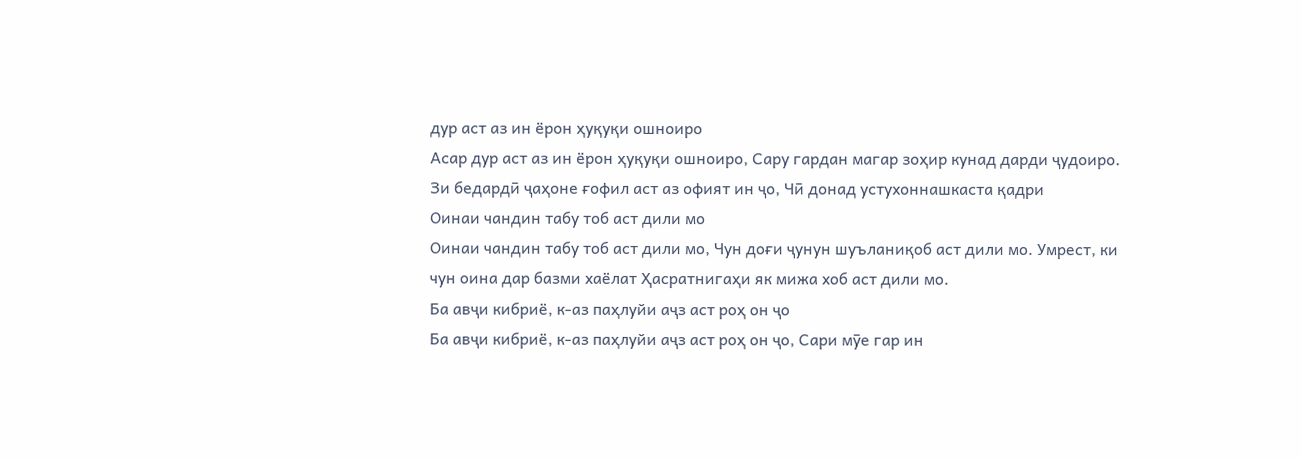дур аст аз ин ёрон ҳуқуқи ошноиро
Асар дур аст аз ин ёрон ҳуқуқи ошноиро, Сару гардан магар зоҳир кунад дарди ҷудоиро. Зи бедардӣ ҷаҳоне ғофил аст аз офият ин ҷо, Чӣ донад устухоннашкаста қадри
Оинаи чандин табу тоб аст дили мо
Оинаи чандин табу тоб аст дили мо, Чун доғи ҷунун шуъланиқоб аст дили мо. Умрест, ки чун оина дар базми хаёлат Ҳасратнигаҳи як мижа хоб аст дили мо.
Ба авҷи кибриё, к-аз паҳлуйи аҷз аст роҳ он ҷо
Ба авҷи кибриё, к-аз паҳлуйи аҷз аст роҳ он ҷо, Сари мӯе гар ин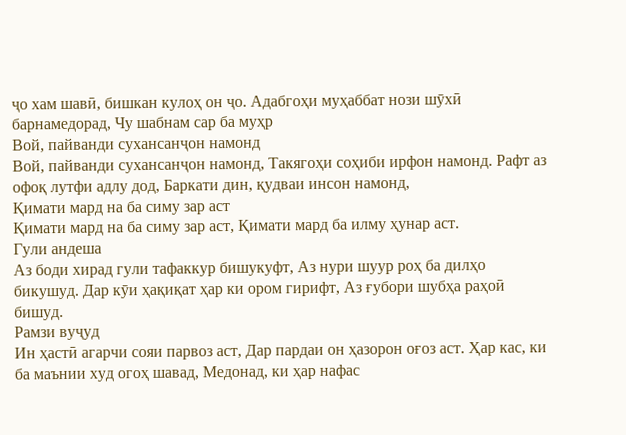ҷо хам шавӣ, бишкан кулоҳ он ҷо. Адабгоҳи муҳаббат нози шӯхӣ барнамедорад, Чу шабнам сар ба муҳр
Вой, пайванди сухансанҷон намонд
Вой, пайванди сухансанҷон намонд, Такягоҳи соҳиби ирфон намонд. Рафт аз офоқ лутфи адлу дод, Баркати дин, қудваи инсон намонд,
Қимати мард на ба симу зар аст
Қимати мард на ба симу зар аст, Қимати мард ба илму ҳунар аст.
Гули андеша
Аз боди хирад гули тафаккур бишукуфт, Аз нури шуур роҳ ба дилҳо бикушуд. Дар кӯи ҳақиқат ҳар ки ором гирифт, Аз ғубори шубҳа раҳоӣ бишуд.
Рамзи вуҷуд
Ин ҳастӣ агарчи сояи парвоз аст, Дар пардаи он ҳазорон оғоз аст. Ҳар кас, ки ба маънии худ огоҳ шавад, Медонад, ки ҳар нафас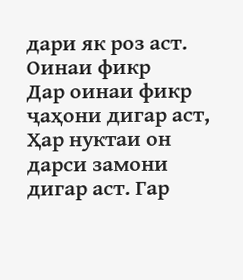дари як роз аст.
Оинаи фикр
Дар оинаи фикр ҷаҳони дигар аст, Ҳар нуктаи он дарси замони дигар аст. Гар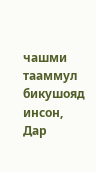чашми тааммул бикушояд инсон, Дар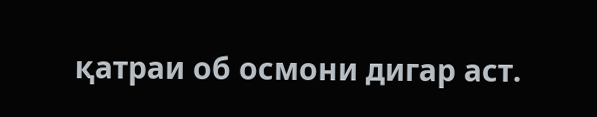қатраи об осмони дигар аст.